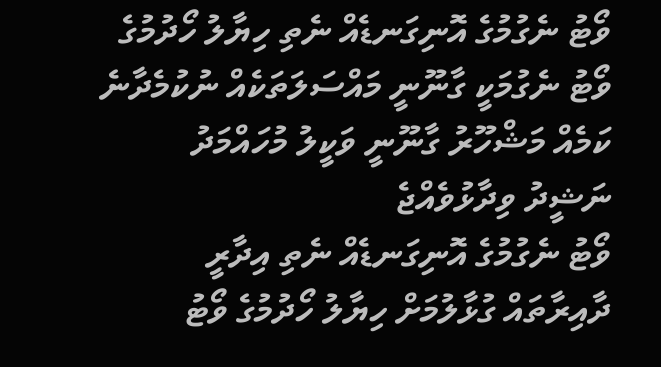ވޯޓު ނެގުމުގެ އޮނިގަނޑެއް ނެތި ހިޔާލު ހޯދުމުގެ ވޯޓު ނެގުމަކީ ގާނޫނީ މައްސަލަތަކެއް ނުކުމެދާނެ ކަމެއް މަޝްހޫރު ގާނޫނީ ވަކީލު މުހައްމަދު ނަޝީދު ވިދާޅުވެއްޖެ
ވޯޓު ނެގުމުގެ އޮނިގަނޑެއް ނެތި އިދާރީ ދާއިރާތައް ގުޅާލުމަށް ހިޔާލު ހޯދުމުގެ ވޯޓު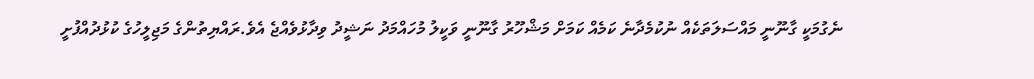ނެގުމަކީ ގާނޫނީ މައްސަލަތަކެއް ނުކުމެދާނެ ކަމެއް ކަމަށް މަޝްހޫރު ގާނޫނީ ވަކީލު މުހައްމަދު ނަޝީދު ވިދާޅުވެއްޖެ އެވެ.ރައްޔިތުންގެ މަޖިލީހުގެ ކުޅުދުއްފުށީ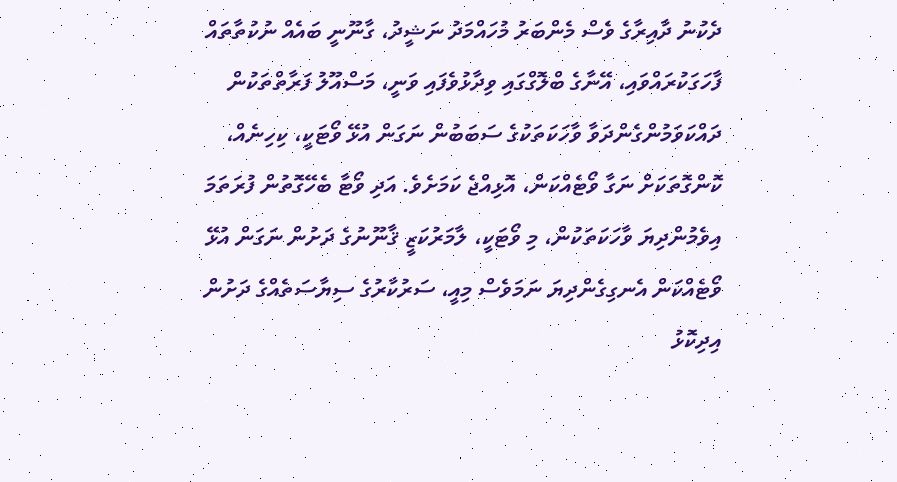ދެކުނު ދާއިރާގެ ވެސް މެންބަރު މުހައްމަދު ނަޝީދު، ގާނޫނީ ބައެއް ނުކުތާތައް ފާހަގަކުރައްވައި، އޭނާގެ ބްލޮގްގައި ވިދާޅުވެފައި ވަނީ، މަސްއޫލު ފަރާތްތަކުން ދައްކަވަމުންގެންދަވާ ވާހަކަތަކުގެ ސަބަބުން ނަގަން އުޅޭ ވޯޓަކީ، ކިހިނެއް، ކޮންގޮތަކަށް ނަގާ ވޯޓެއްކަން، އޮޅިއްޖެ ކަމަށެވެ. އަދި ވޯޓާ ބެހޭގޮތުން ފުރަތަމަ އިވެމުންދިޔަ ވާހަކަތަކުން، މި ވޯޓަކީ، ލާމަރުކަޒީ ޤާނޫނުގެ ދަށުން ނަގަން އުޅޭ ވޯޓެއްކަން އެނގިގެންދިޔަ ނަމަވެސް މިއީ، ސަރުކާރުގެ ސިޔާސަތެއްގެ ދަށުން އިދިކޮޅު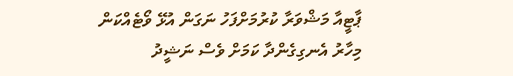ޕާޓީއާ މަޝްވަރާ ކުރުމަށްފަހު ނަގަން އުޅޭ ވޯޓެއްކަން މިހާރު އެނގިގެންދާ ކަމަށް ވެސް ނަޝީދު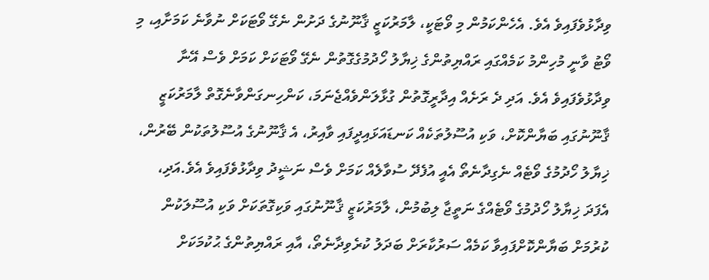ވިދާޅުވެފައިވެ އެވެ. އެހެންކަމުން މި ވޯޓަކީ، ލާމަރުކަޒީ ޤާނޫނުގެ ދަށުން ނެގޭ ވޯޓަކަށް ނުވާނެ ކަމަށާއި، މި ވޯޓު ވާނީ މުހިންމު ކަމެއްގައި ރައްޔިތުންގެ ޚިޔާލު ހޯދުމުގެގޮތުން ނެގޭ ވޯޓަކަށް ކަމަށް ވެސް އޭނާ ވިދާޅުވެފައިވެ އެވެ. އަދި ދެ ރަށެއް އިދާރީގޮތުން ގުޅާލަންވެއްޖެނަމަ، ކަންހިނގަންވާނެގޮތް ލާމަރުކަޒީ ޤާނޫނުގައި ބަޔާންކޮށް، ވަކި އުސޫލުތަކެއް ކަނޑައަޅައިދީފައި ވާއިރު، އެ ޤާނޫނުގެ އުސޫލުތަކުން ބޭރުން، ޚިޔާލު ހޯދުމުގެ ވޯޓެއް ނެގިދާނެތޯ އެއީ އުފެދޭ ސުވާލެއް ކަމަށް ވެސް ނަޝީދު ވިދާޅުވެފައިވެ އެވެ.އަދި، އެފަދަ ޚިޔާލު ހޯދުމުގެ ވޯޓެއްގެ ނަތީޖާ ލިބުމުން، ލާމަރުކަޒީ ޤާނޫނުގައި ވަކިގޮތަކަށް ވަކި އުސޫލަކުން ކުރުމަށް ބަޔާންކޮށްފައިވާ ކަމެއް ސަރުކާރަށް ބަދަލު ކުރެވިދާނެތޯ، އާއި ރައްޔިތުންގެ ޙުކުމަކަށް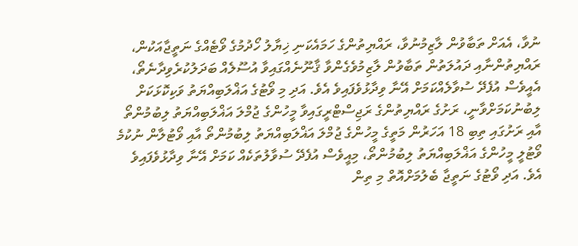ނުވާ، އެއަށް ތަބާވުން ލާޒިމުނުވާ، ރައްޔިތުންގެ ހަމައެކަނި ޚިޔާލު ހޯދުމުގެ ވޯޓެއްގެ ނަތީޖާއަކުން، ރައްޔިތުންނާއި ދައުލަތުން ތަބާވުން ލާޒިމުވެގެންވާ ޤާނޫނެއްގައިވާ އުސޫލެއް ބަދަލުކުރެވިދާނެތޯ، އެއީވެސް އުފެދޭ ސުވާލެއްކަމަށް އޭނާ ވިދާޅުވެފައިވެ އެވެ. އަދި މި ވޯޓުގެ އަޣްލަބިއްޔަތު ވަކިކޮޅަކަށް ލިބުނުކަމަށްވާނީ، ރަށުގެ ރައްޔިތުންގެ ރަޖިސްޓްރީގައިވާ މީހުންގެ ޖުމްލަ އަޣްލަބިއްޔަތު ލިބުމުންތޯ އާއި ރަށުގައި ތިބި 18 އަހަރުން މަތީގެ މީހުންގެ ޖުމްލަ އަޣްލަބިއްޔަތު ލިބުމުންތޯ އާއި ވޯޓުލާން ނުކުމެ ވޯޓުލީ މީހުންގެ އަޣްލަބިއްޔަތު ލިބުމުންތޯ، މިއީވެސް އުފެދޭ ސުވާލުތަކެއް ކަމަށް އޭނާ ވިދާޅުވެފައިވެ އެވެ. އަދި ވޯޓުގެ ނަތީޖާ ބެލުމަށްއޮތް މި ތިން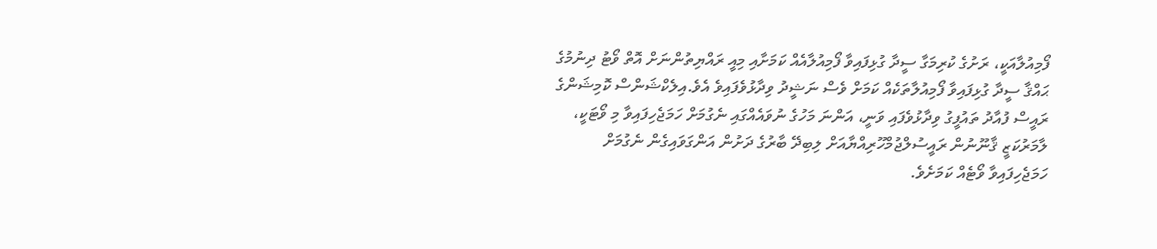ފޯމިއުލާއަކީ، ރަށުގެ ކުރިމަގާ ސީދާ ގުޅިފައިވާ ފޯމިއުލާއެއް ކަމަށާއި މިއީ ރައްޔިތުންނަށް އޮތް ވޯޓު ދިނުމުގެ ޙައްޤާ ސީދާ ގުޅިފައިވާ ފޯމިއުލާތަކެއް ކަމަށް ވެސް ނަޝީދު ވިދާޅުވެފައިވެ އެވެ.އިލެކްޝަންސް ކޮމިޝަންގެ ރައީސް ފުއާދު ތައުފީގު ވިދާޅުވެފައި ވަނީ، އަންނަ މަހުގެ ނުވައެއްގައި ނެގުމަށް ހަމަޖެހިފައިވާ މި ވޯޓަކީ، ލާމަރުކަޒީ ޤާނޫނުން ރައީސުލްޖުމްހޫރިއްޔާއަށް ލިބިދޭ ބާރުގެ ދަށުން އަންގަވައިގެން ނެގުމަށް ހަމަޖެހިފައިވާ ވޯޓެއް ކަމަށެވެ.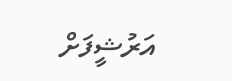އަރުޝީފަށް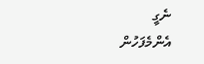ނެގީ
އެންމެފަހުން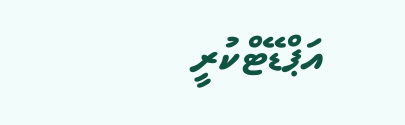އަޕްޑޭޓްކުރީ